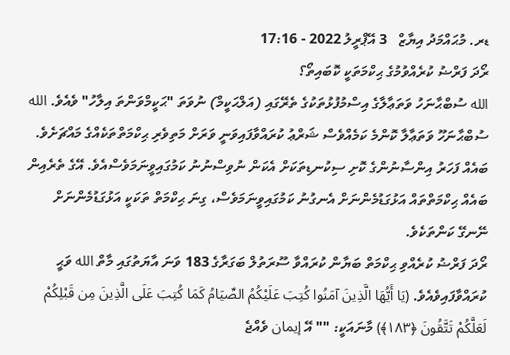ޑރ. މުޙައްމަދު އިޔާޒް   3 އޭޕްރީލު 2022 - 17:16
ރޯދަ ފަރްޟު ކުރެއްވުމުގެ ޙިކްމަތަކީ ކޮބައިތޯ؟
الله ސުބްޙާނަހު ވަތަޢާލާގެ އިސްމުފުޅުތަކުގެ ތެރޭގައި (އަލްޙަކީމް) ނުވަތަ "ޙަކީމްވަންތަ އިލާހު" ވެއެވެ. الله ސުބްޙާނަހޫ ވަތަޢާލާ ކޮންމެ ކަމެއްވެސް ޝަރްޢު ކުރައްވާފައިވަނީ ވަރަށް މަތިވެރި ޙިކްމަތްތަކެއްގެ މައްޗަށެވެ. ބައެއް ފަހަރު އިންސާނުންގެ ކޮށި ސިކުނޑިތަކަށް އެކަން ނުވިސްނުނު ކަމުގައިވީނަމަވެސްއެވެ. އޭގެ ތެރެއިން ބައެއް ޙިކްމަތްތައް އަޅުގަޑުމެންނަށް އެނގުނު ކަމުގައިވީނަމަވެސް، ގިނަ ޙިކްމަތް ތަކަކީ އަޅުގަޑުމެންނަށް ނޭނގޭ ކަންތަކެވެ.
ރޯދަ ފަރްޟު ކުރެއްވި ޙިކްމަތް ބަޔާން ކުރައްވާ ސޫރަތުލް ބަގަރާގެ 183 ވަނަ އާޔަތުގައި މާތް الله ވަޙީ ކުރައްވާފައިވެއެވެ. (يَا أَيُّهَا الَّذِينَ آمَنُوا كُتِبَ عَلَيْكُمُ الصِّيَامُ كَمَا كُتِبَ عَلَى الَّذِينَ مِن قَبْلِكُمْ لَعَلَّكُمْ تَتَّقُونَ ﴿١٨٣﴾) މާނައަކީ: "" އޭ إيمان ވެއްޖެ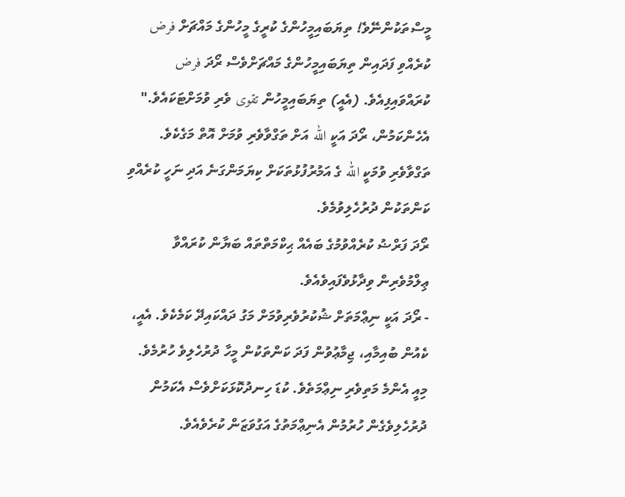މީސްތަކުންނޭވެ! ތިޔަބައިމީހުންގެ ކުރީގެ މީހުންގެ މައްޗަށް فرض ކުރެއްވި ފަދައިން ތިޔަބައިމީހުންގެ މައްޗަށްވެސް ރޯދަ فرض ކުރައްވައިފިއެވެ. (އެއީ) ތިޔަބައިމީހުން تقوى ވެރި ވުމަށްޓަކައެވެ."
އެހެންކަމުން، ރޯދަ އަކީ الله އަށް ތަގްވާވެރި ވުމަށް އޮތް މަގެކެވެ. ތަގްވާވެރި ވުމަކީ الله ގެ އަމުރުފުޅުތަކަށް ކިޔަމަންގަނެ އަދި ނަހީ ކުރެއްވި ކަންތަކުން ދުރުހެލިވުމެވެ.
ރޯދަ ފަރްޟު ކުރެއްވުމުގެ ބައެއް ޙިކްމަތްތައް ބަޔާން ކުރައްވާ ޢިލްމުވެރިން ވިދާޅުވެފައިވެއެވެ.
- ރޯދަ އަކީ ނިޢްމަތަށް ޝުކުރުވެރިވުމަށް މަގު ދައްކައިދޭ ކަމެކެވެ. އެއީ، ކެއުން ބުއިމާއި، ޖިމާޢުވުން ފަދަ ކަންތަކުން މީހާ ދުރުހެލިވެ ހުރުމެވެ. މިއީ އެންމެ މަތިވެރި ނިޢްމަތެވެ. ކުޑަ ހިނދުކޮޅަކަށްވެސް އެކަމުން ދުރުހެލިވެގެން ހުރުމުން އެނިޢްމަތުގެ އަގުވަޒަން ކުރެވެއެވެ.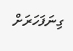ގިނަފަހަރަށް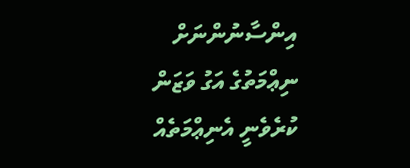އިންސާނުންނަށް ނިޢްމަތުގެ އަގު ވަޒަން ކުރެވެނީ އެނިޢްމަތެއް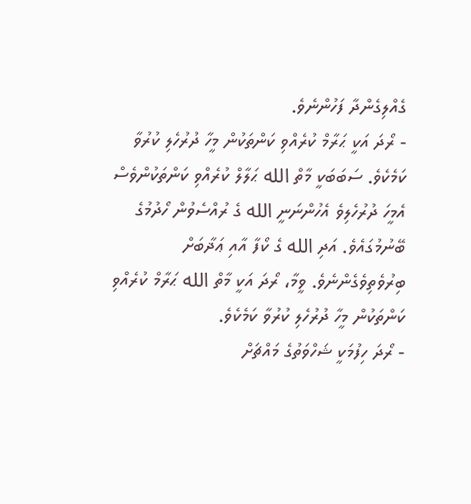ގެއްލިގެންދާ ފަހުންނެވެ.
- ރޯދަ އަކީ ޙަރާމް ކުރެއްވި ކަންތަކުން މީހާ ދުރުހެލި ކުރުވާ ކަމެކެވެ. ސަބަބަކީ މާތް الله ޙަލާލް ކުރެއްވި ކަންތަކުންވެސް އެމީހަ ދުރުހެލިވެ އެހުންނަނީ الله ގެ ރުއްސެވުން ހޯދުމުގެ ބޭނުމުގައެވެ. އަދި الله ގެ ކޯފާ އާއި ޢަޛާބަށް ބިރުވެތިވެގެންނެވެ. ވީމާ، ރޯދަ އަކީ މާތް الله ޙަރާމް ކުރެއްވި ކަންތަކުން މީހާ ދުރުހެލި ކުރުވާ ކަމެކެވެ.
- ރޯދަ ހިފުމަކީ ޝަހްވަތުގެ މައްޗަށް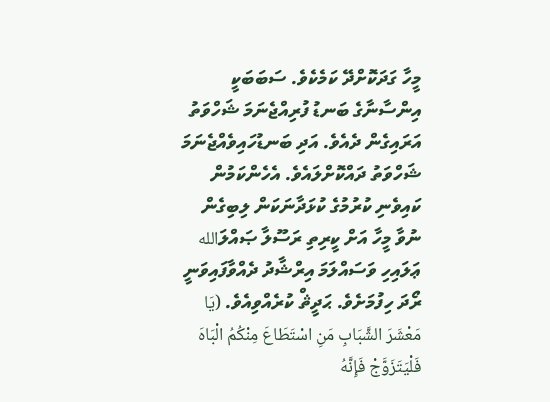މީހާ ގަދަކޮށްދޭ ކަމެކެވެ. ސަބަބަކީ އިންސާނާގެ ބަނޑު ފުރިއްޖެނަމަ ޝަހްވަތު އަރައިގެން ދެއެވެ. އަދި ބަނޑުހައިވެއްޖެނަމަ ޝަހްވަތު ދައްކޮށްލައެވެ. އެހެންކަމުން ކައިވެނި ކުރުމުގެ ކުޅަދާނަކަން ލިބިގެން ނުވާ މީހާ އަށް ކީރިތި ރަސޫލާ ޞައްލަالله ޢަލައިހި ވަސައްލަމަ އިރްޝާދު ދެއްވާފައިވަނީ ރޯދަ ހިފުމަށެވެ. ޙަދީޘް ކުރެއްވިއެވެ. (يَا مَعْشَرَ الشَّبَابِ مَنِ اسْتَطَاعَ مِنْكُمُ الْبَاهَ فَلْيَتَزَوَّجْ فَإِنَّهُ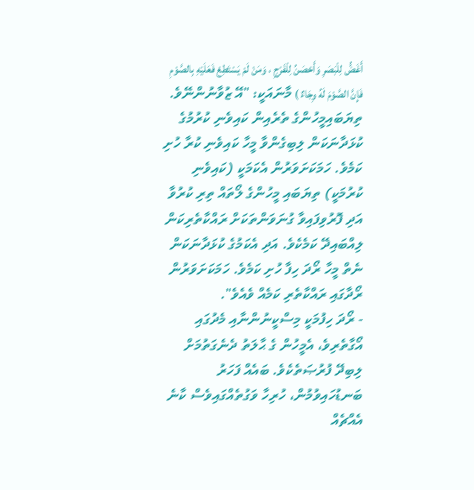أَغَضُّ لِلْبَصَرِ وَأَحْصَنُ لِلْفَرْجِ ، وَمَنْ لَمْ يَسْتَطِعْ فَعَلَيْهِ بِالصَّوْمِ فَإِنَّ الصَّوْمَ لَهُ وِجَاءٌ ) މާނައަކީ: "އޭ ޒުވާނުންނޭވެ. ތިޔަބައިމީހުންގެ ތެރެއިން ކައިވެނި ކުރުމުގެ ކުޅަދާނަކަން ލިބިގެންވާ މީހާ ކައިވެނި ކުރާ ހުށި ކަމެވެ. ހަމަކަށަވަރުން އެކަމަކީ (ކައިވެނި ކުރުމަކީ) ތިޔަބައި މީހުންގެ ލޯތައް ތިރި ކުރުވާ އަދި ފޮރުވިފައިވާ ގުނަވަންތަކަށް ރައްކާތެރިކަން ލިއްބައިދޭ ކަމެކެވެ. އަދި އެކަމުގެ ކުޅަދާނަކަން ނެތް މީހާ ރޯދަ ހިފާ ހުށި ކަމެވެ. ހަމަކަށަވަރުން ރޯދާގައި ރައްކާތެރި ކަމެއް ވެއެވެ".
- ރޯދަ ހިފުމަކީ މިސްކީނުންނާއި މެދުގައި އޯގާތެރިވެ، އެމީހުން ގެ ޙާލަތު ދެނެގަތުމަށް ލިބިދޭ ފުރުޞަތެކެވެ. ބައެއް ފަހަރު ބަނޑުހައިވުމުން، ހުރިހާ ވަގުތެއްގައިވެސް ކާނެ އެއްޗެއް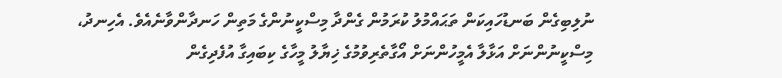ނުލިބިގެން ބަނޑުހައިކަން ތަޙައްމުލު ކުރަމުން ގެންދާ މިސްކީނުންގެ މަތިން ހަނދާންވާނެއެވެ. އެހިނދު، މިސްކީނުންނަށް އަޅާލާ އެމީހުންނަށް އޯގާތެރިވުމުގެ ޚިޔާލު މީހާގެ ކިބައިގާ އުފެދިގެން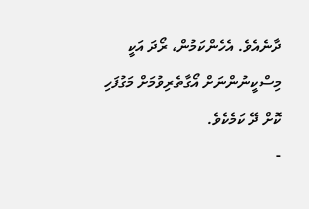ދާނެއެވެ. އެހެންކަމުން، ރޯދަ އަކީ މިސްކީނުންނަށް އޯގާތެރިވުމަށް މަގުފަހި ކޮށް ދޭ ކަމެކެވެ.
-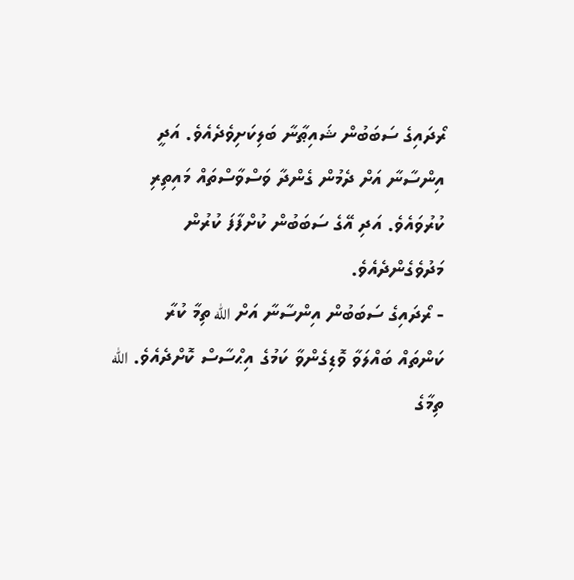ރޯދައިގެ ސަބަބުން ޝައިޠާނާ ބަލިކަށިވެދެއެވެ. އަދީ އިންސާނާ އަށް ދެމުން ގެންދާ ވަސްވާސްތައް މައިތިރި ކުރުވައެވެ. އަދި އޭގެ ސަބަބުން ކުށްފާފަ ކުރުން މަދުވެގެންދެއެވެ.
- ރޯދައިގެ ސަބަބުން އިންސާނާ އަށް الله ތިމާ ކުރާ ކަންތައް ބައްލަވާ ވޮޑިގެންވާ ކަމުގެ އިޙްސާސް ކޮށްދެއެވެ. الله ތިމާގެ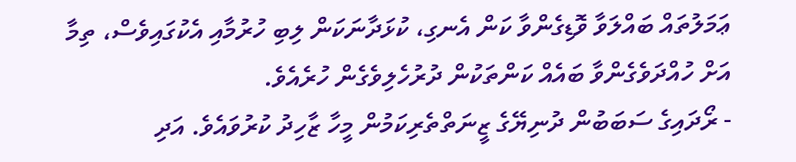ޢަމަލުތައް ބައްލަވާ ވޮޑިގެންވާ ކަން އެނގި، ކުޅަދާނަކަން ލިބި ހުރުމާއި އެކުގައިވެސް، ތިމާ އަށް ހުއްދަވެގެންވާ ބައެއް ކަންތަކުން ދުރުހެލިވެގެން ހުރެއެވެ.
- ރޯދައިގެ ސަބަބުން ދުނިޔޭގެ ޒީނަތްތެރިކަމުން މީހާ ޒާހިދު ކުރުވައެވެ. އަދި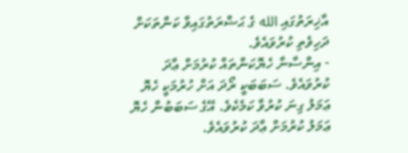އާޚިރަތުގައި الله ގެ ޙަޟްރަތުގައިވާ ކަންތަކަށް ދަހިވެތި ކުރުވައެވެ.
- އިންސާނާ ހެޔޮކަންތައް ކުރުމަށް ޢާދަ ކުރުވައެވެ. ސަބަބަކީ ރޯދަ އަށް ހުރުމަކީ ހެޔޮ ޢަމަލު ގިނަ ކުރުވާ ކަމެކެވެ. އޭގެ ސަބަބުން ހެޔޮ ޢަމަލު ކުރުމަށް ޢާދަ ކުރުވައެވެ.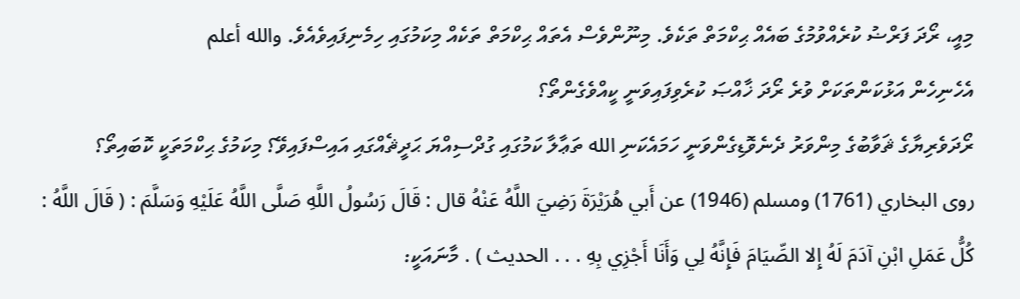މިއީ، ރޯދަ ފަރްޟު ކުރެއްވުމުގެ ބައެއް ޙިކްމަތް ތަކެވެ. މިނޫންވެސް އެތައް ޙިކްމަތް ތަކެއް މިކަމުގައި ހިމެނިފައިވެއެވެ. والله أعلم
އެހެނިހެން އަޅުކަންތަކަށް ވުރެ ރޯދަ ޚާއްޞަ ކުރެވިފައިވަނީ ކީއްވެގެންތޯ؟
ރޯދަވެރިޔާގެ ޘަވާބުގެ މިންވަރު ދެނެވޮޑިގެންވަނީ ހަމައެކަނި الله ތަޢާލާ ކަމުގައި ގުދްސިއްޔަ ޙަދީޘެއްގައި އައިސްފައިވޭ؟ މިކަމުގެ ޙިކްމަތަކީ ކޮބައިތޯ؟
روى البخاري (1761) ومسلم (1946) عن أَبي هُرَيْرَةَ رَضِيَ اللَّهُ عَنْهُ قال : قَالَ رَسُولُ اللَّهِ صَلَّى اللَّهُ عَلَيْهِ وَسَلَّمَ : ( قَالَ اللَّهُ : كُلُّ عَمَلِ ابْنِ آدَمَ لَهُ إِلا الصِّيَامَ فَإِنَّهُ لِي وَأَنَا أَجْزِي بِهِ . . . الحديث ) . މާނައަކީ: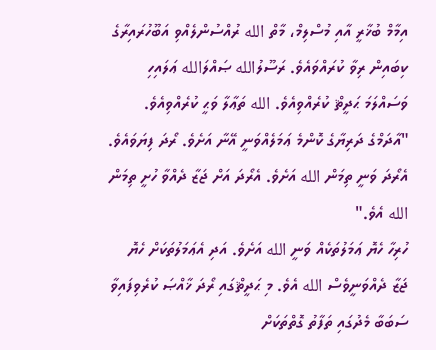އިމާމް ބުޚާރީ އާއި މުސްލިމް، މާތް الله ރުއްސުންލެއްވި އަބޫހުރައިރާގެ ކިބައިން ރިވާ ކުރައްވައެވެ. ރަސޫލުالله ޞައްލަالله ޢަލައިހި ވަސައްލަމަ ޙަދީޘް ކުރެއްވިއެވެ. الله ތަޢާލާ ވަޙީ ކުރެއްވިއެވެ. "އާދަމްގެ ދަރިޔާގެ ކޮންމެ ޢަމަލެއްވަނީ އޭނާ އަށެވެ. ރޯދަ ފިޔަވައެވެ. އެރޯދަ ވަނީ ތިމަން الله އަށެވެ. އެރޯދަ އަށް ޖަޒާ ދެއްވާ ހުށީ ތިމަން الله އެވެ."
ހުރިހާ ހެޔޮ ޢަމަލުތަކެއް ވަނީ الله އަށެވެ. އަދި އެޢަމަލުތަކަށް ހެޔޮ ޖަޒާ ދެއްވަނީވެސް الله އެވެ. މި ޙަދީޘްގައި ރޯދަ ޚާއްޞަ ކުރެވިފައިވާ ސަބަބާ މެދުގައި ތަފާތު ގޮތްތަކަށް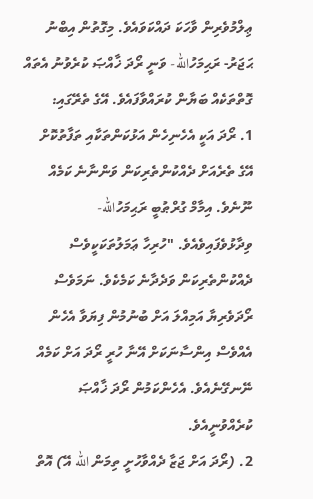ޢިލްމުވެރިން ވާހަކަ ދައްކަވައެވެ. މިގޮތުން އިބްނު ޙަޖަރު- ރަޙިމަހުالله- ވަނީ ރޯދަ ޚާއްޞަ ކުރެވުނު އެތައް ގޮތްތަކެއް ބަޔާން ކުރައްވާފައެވެ. އޭގެ ތެރޭގައި:
1. ރޯދަ އަކީ އެހެނިހެން އަޅުކަންތަކާއި ތަފާތުކޮށް އޭގެ ތެރެއަށް ދެއްކުންތެރިކަން ވަންނާނެ ކަމެއް ނޫނެވެ. އިމާމް ގުރްޠުބީ ރަޙިމަހުالله- ވިދާޅުވެފައިވެއެވެ. "ހުރިހާ ޢަމަލުތަކަކީވެސް ދެއްކުންތެރިކަން ވަދެދާނެ ކަމެކެވެ. ނަމަވެސް ރޯދަވެރިޔާ އަމިއްލަ އަށް ބުނުމުން ފިޔަވާ އެހެން އެއްވެސް އިންސާނަކަށް އޭނާ ހުރީ ރޯދަ އަށް ކަމެއް ނޭނގޭނެއެވެ. އެހެންކަމުން ރޯދަ ޚާއްޞަ ކުރެއްވުނީއެވެ.
2. (ރޯދަ އަށް ޖަޒާ ދެއްވާހުށީ ތިމަން الله އޭ) އޮތް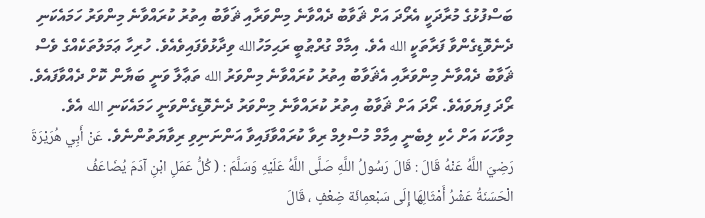ބަސްފުޅުގެ މުރާދަކީ އެރޯދަ އަށް ޘަވާބު ދެއްވާނެ މިންވަރާއި ޘަވާބު އިތުރު ކުރައްވާނެ މިންވަރު ހަމައެކަނި ދެނެވޮޑިގެންވާ ފަރާތަކީ الله އެވެ. އިމާމް ގުރްޠުބީ ރަޙިމަހުالله ވިދާޅުވެފައިވެއެވެ. ހުރިހާ ޢަމަލުތަކެއްގެ ވެސް ޘަވާބު ދެއްވާނެ މިންވަރާއި އެޘަވާބު އިތުރު ކުރައްވާނެ މިންވަރު الله ތަޢާލާ ވަނީ ބަޔާން ކޮށް ދެއްވާފައެވެ. ރޯދަ ފިޔަވައެވެ. ރޯދަ އަށް ޘަވާބު އިތުރު ކުރައްވާނެ މިންވަރު ދެނެވޮޑިގެންވަނީ ހަމައެކަނި الله އެވެ. މިވާހަކަ އަށް ހެކި ލިބެނީ އިމާމް މުސްލިމް ރިވާ ކުރައްވާފައިވާ އަންނަނިވި ރިވާޔަތުންނެވެ. عَنْ أَبِي هُرَيْرَةَ رَضِيَ اللَّهُ عَنْهُ قَالَ : قَالَ رَسُولُ اللَّهِ صَلَّى اللَّهُ عَلَيْهِ وَسَلَّمَ : ( كُلُّ عَمَلِ ابْنِ آدَمَ يُضَاعَفُ الْحَسَنَةُ عَشْرُ أَمْثَالِهَا إِلَى سَبْعمِائَة ضِعْفٍ ، قَالَ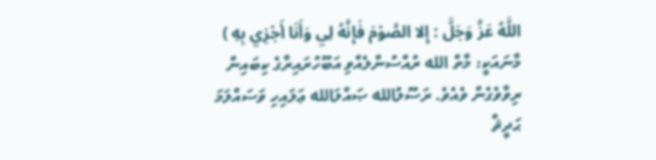اللَّهُ عَزَّ وَجَلَّ : إِلا الصَّوْمَ فَإِنَّهُ لِي وَأَنَا أَجْزِي بِهِ ) މާނައަކީ: މާތް الله ރުއްސުންލެއްވި އަބޫހުރައިރާގެ ކިބައިން ރިވާވެގެން ވެއެވެ. ރަސޫލުالله ޞައްލަالله ޢަލައިހި ވަސައްލަމަ ޙަދީޘް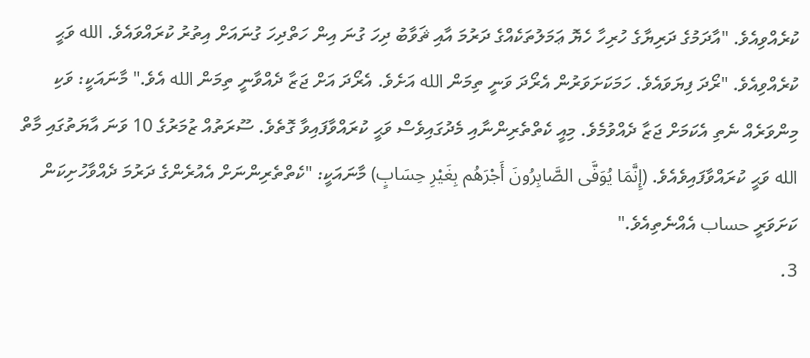ކުރެއްވިއެވެ. "އާދަމުގެ ދަރިޔާގެ ހުރިހާ ހެޔޮ ޢަމަލުތަކެއްގެ ދަރުމަ އާއި ޘަވާބު ދިހަ ގުނަ އިން ހަތްދިހަ ގުނައަށް އިތުރު ކުރައްވައެވެ. الله ވަޙީ ކުރެއްވިއެވެ. "ރޯދަ ފިޔަވައެވެ. ހަމަކަށަވަރުން އެރޯދަ ވަނީ ތިމަން الله އަށެވެ. އެރޯދަ އަށް ޖަޒާ ދެއްވާނީ ތިމަން الله އެވެ." މާނައަކީ: ވަކި މިންވަރެއް ނެތި އެކަމަށް ޖަޒާ ދެއްވުމެވެ. މިއީ ކެތްތެރިންނާއި މެދުގައިވެސް ވަޙީ ކުރައްވާފައިވާ ގޮތެވެ. ސޫރަތުއް ޒުމަރުގެ 10 ވަނަ އާޔަތުގައި މާތް الله ވަޙީ ކުރައްވާފައިވެއެވެ. (إِنَّمَا يُوَفَّى الصَّابِرُ‌ونَ أَجْرَ‌هُم بِغَيْرِ‌ حِسَابٍ) މާނައަކީ: "ކެތްތެރިންނަށް އެއުރެންގެ ދަރުމަ ދެއްވާހުށިކަން ކަށަވަރީ حساب އެއްނެތިއެވެ."
3.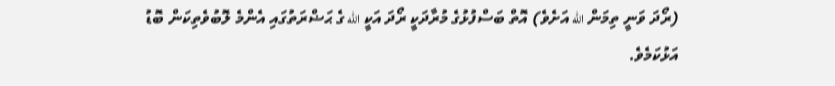(ރޯދަ ވަނީ ތިމަން الله އަށެވެ) އޮތް ބަސްފުޅުގެ މުރާދަކީ ރޯދަ އަކީ الله ގެ ޙަޟްރަތުގައި އެންމެ ލޮބުވެތިކަން ބޮޑު އަޅުކަމެވެ.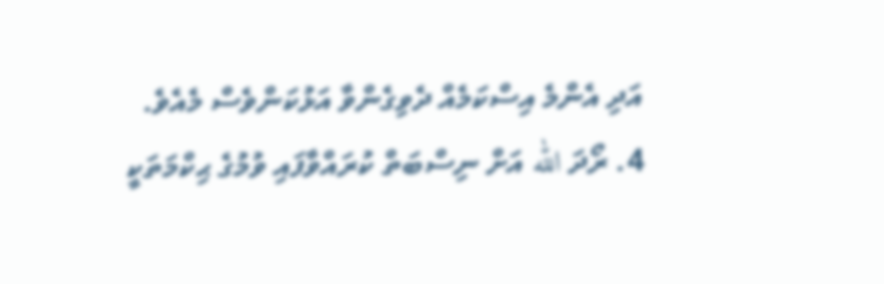އަދި އެންމެ އިސްކަމެއް ދެވިގެންވާ އަޅުކަންވެސް މެއެވެ.
4. ރޯދަ الله އަށް ނިސްބަތް ކުރައްވާފައި ވުމުގެ ޙިކްމަތަކީ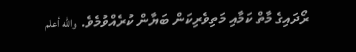ރޯދައިގެ މާތް ކަމާއި މަތިވެރިކަން ބަޔާން ކުރެއްވުމެވެ. والله أعلم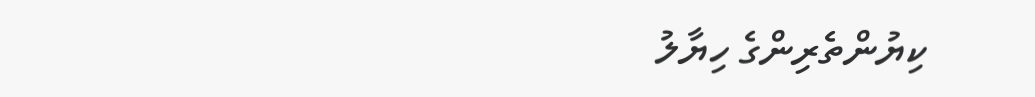ކިޔުންތެރިންގެ ހިޔާލު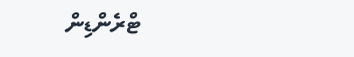ޓްރެންޑިން